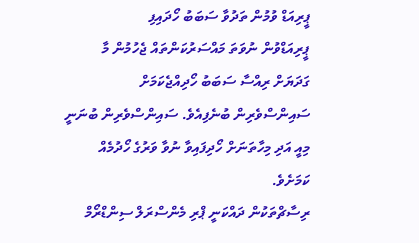ޕީރިއަޑް ވުމުން ތަދުވާ ސަބަބު ހޯދައިފި
ޕީރިއަޑްވުން ނުވަތަ މައްސަރުކަންތައް ޖެހުމުން މާ ގަދަޔަށް ރިއްސާ ސަބަބު ހޯދިއްޖެކަމަށް ސައިންސްވެރިން ބުނެފިއެވެ. ސައިންސްވެރިން ބުނަނީ މިއީ އަދި މިހާތަނަށް ހޯދިފައިވާ ނުވާ ވަރުގެ ހޯދުމެއް ކަމަށެވެ.
ރިސާޗްތަކުން ދައްކަނީ ޕްރި މެންސްރަލް ސިންޑްރޯމް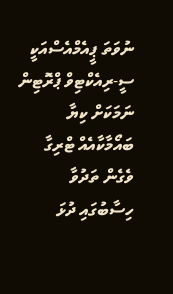ނުވަތަ ޕީއެމްއެސްއަކީ ސީ-ރިއެކްޓިވް ޕްރޮޓިން ނަމަކަށް ކިޔާ ބައޯމާކާއެއް ޓްރިގާ ވެގެން ތަދުވާ ހިސާބުގައި ދުޅަ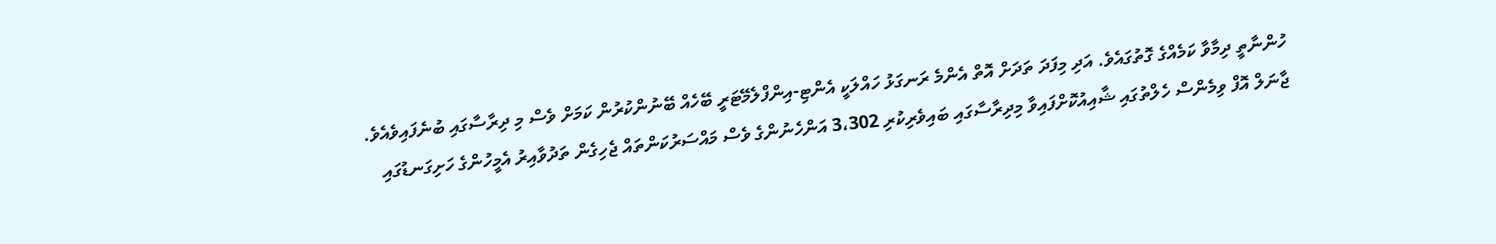ހުންނާތީ ދިމާވާ ކަމެއްގެ ގޮތުގައެވެ. އަދި މިފަދަ ތަދަށް އޮތް އެންމެ ރަނގަޅު ހައްލަކީ އެންޓި-އިންފްލެމޭޓަރީ ބޭހެއް ބޭނުންކުރުން ކަމަށް ވެސް މި ދިރާސާގައި ބުނެފައިވެއެވެ.
ޖާނަލް އޮފް ވިމެންސް ހެލްތުގައި ޝާއިއުކޮށްފައިވާ މިދިރާސާގައި ބައިވެރިކުރި 3،302 އަންހެނުންގެ ވެސް މައްސަރުކަންތައް ޖެހިގެން ތަދުވާއިރު އެމީހުންގެ ހަށިގަނޑުގައި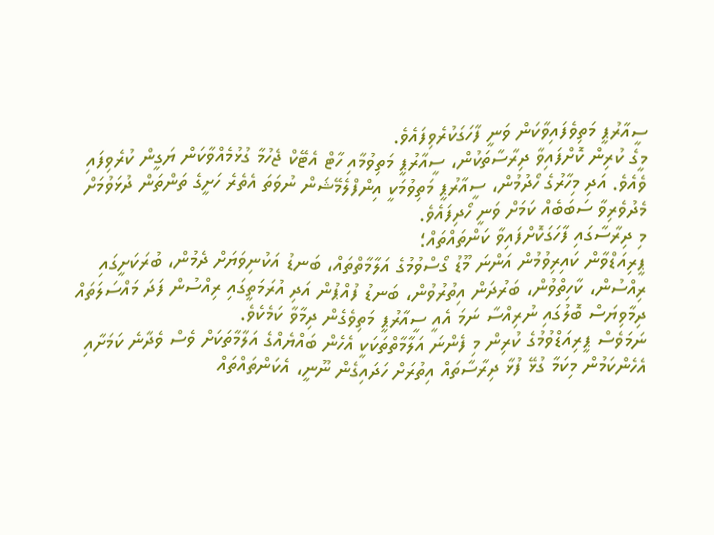ސީއާރުޕީ މަތިވެފައިވާކަން ވަނީ ފާހަގަކުރެވިފައެވެ.
މީގެ ކުރިން ކޮށްފައިވާ ދިރާސާތަކުން، ސީއާރުޕީ މަތިވުމާއި ހާޓް އެޓޭކް ޖެހުމާ ގުޅުމެއްވާކަން ޔަގީން ކުރެވިފައި ވެއެވެ. އަދި މިހާރުގެ ހޯދުމުން، ސީއާރުޕީ މަތިވުމަކީ އިންފްލެމޭޝަން ނުވަތަ އެތެރެ ހަށީގެ ތަންތަން ދުޅަވުމަށް މެދުވެރިވާ ސަބަބެއް ކަމަށް ވަނީ ހޯދިފައެވެ.
މި ދިރާސާގައި ފާހަގަކޮށްފައިވާ ކަންތައްތައް؛
ޕީރިއަޑްވާން ކައިރިވުމުން އަންނަ މޫޑު ގޯސްވުމުގެ އަލާމާތްތައް، ބަނޑު އަކުނިވަޔަށް ދެމުން، ބުރަކަށީގައި ރިއްސުން، ކާހިތްވުން، ބަރުދަން އިތުރުވުން، ބަނޑު ފުއްޕުން އަދި އުރަމަތީގައި ރިއްސުން ފަދަ މައްސަލަތައް ދިމާވިޔަސް ބޮލުގައި ނުރިއްސާ ނަމަ އެއީ ސީއާރުޕީ މަތިވެގެން ދިމާވާ ކަމެކެވެ.
ނަމަވެސް ޕީރިއަޑްވުމުގެ ކުރިން މި ފެންނަ އަލާމާތްތަކަކީ އެހެން ބައްޔެއްގެ އަލާމާތަކަށް ވެސް ވެދާނެ ކަމަށާއި އެހެންކަމުން މިކަމާ ގުޅޭ ފުޅާ ދިރާސާތައް އިތުރަށް ހަދައިގެން ނޫނީ، އެކަންތައްތައް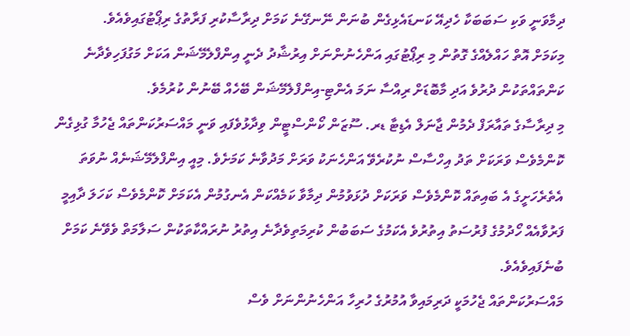ދިމާވަނީ ވަކި ސަބަބަކާ ހެދިއޭ ކަނޑައެޅިގެން ބުނަން ނޭނގޭނެ ކަމަށް ދިރާސާކުރި ފަރާތުގެ ރިޕޯޓުގައިވެއެވެ.
މިކަމަށް އޮތް ހައްލެއްގެ ގޮތުން މި ރިޕޯޓުގައި އަންހެނުންނަށް އިރުޝާދު ދެނީ އިންފްލެމޭޝަން އަކަށް މަގުފަހިވެދާނެ ކަންތައްތަކުން ދުރުވެ އަދި މާބޮޑަށް ރިއްސާ ނަމަ އެންޓި-އިންފްލެމޭޝަން ބޭހެއް ބޭނުން ކުރުމެވެ.
މި ދިރާސާގެ ތައާރަފް ދެމުން ޖާނަލް އެޑިޓާ ޑރ. ސޫޒަން ކޯންސްޓީން ވިދާޅުވެފައި ވަނީ މައްސަރުކަންތައް ޖެހުމާ ގުޅިގެން ކޮންމެވެސް ވަރަކަށް ތަދު އިހްސާސް ނުކުރެވޭ އަންހެނަކު ވަރަށް މަދުވާނެ ކަމަށެވެ. މިއީ އިންފްލެމޭޝަނެއް ނުވަތަ އެތެރެހަށީގެ އެ ބައިތައް ކޮންމެވެސް ވަރަކަށް ދުޅަވުމުން ދިމާވާ ކަމެއްކަން އެނގުމުން އެކަމަށް ކޮންމެވެސް ކަހަލަ ދާއިމީ ފަރުވާއެއް ހޯދުމުގެ ފުރުސަތު އިތުރުވެ އެކަމުގެ ސަބަބުން ކުރިމަތިވެދާނެ އިތުރު ނުރައްކާތަކުން ސަލާމަތް ވެވޭނެ ކަމަށް ބުނެފައިވެއެވެ.
މައްސަރުކަންތައް ޖެހުމަކީ ދަރިމައިވާ އުމުރުގެ ހުރިހާ އަންހެނުންނަށް ވެސް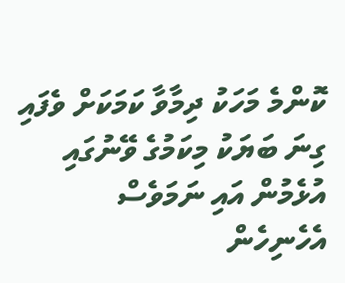ކޮންމެ މަހަކު ދިމާވާ ކަމަކަށް ވެފައި ގިނަ ބަޔަކު މިކަމުގެ ވޭނުގައި އުޅެމުން އައި ނަމަވެސް އެހެނިހެން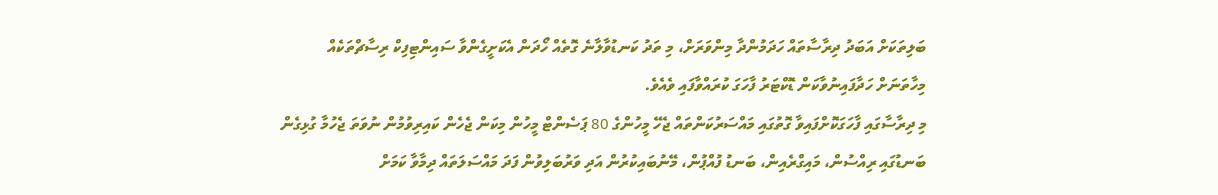ބަލިތަކަށް އަބަދު ދިރާސާތައް ހަދަމުންދާ މިންވަރަށް، މި ތަދު ކަނޑުވާލާނެ ގޮތެއް ހޯދަން އެކަށީގެންވާ ސައިންޓިފިކް ރިސާޗްތަކެއް މިހާތަނަށް ހަދާފައިނުވާކަން ޑޮކްޓަރު ފާހަގަ ކުރައްވާފައި ވެއެވެ.
މި ދިރާސާގައި ފާހަގަކޮށްފައިވާ ގޮތުގައި މައްސަރުކަންތައް ޖެހޭ މީހުންގެ 80 ޕަސެންޓް މީހުން މިކަން ޖެހެން ކައިރިވުމުން ނުވަތަ ޖެހުމާ ގުޅިގެން ބަނޑުގައި ރިއްސުން، މައިގްރެއިން، ބަނޑު ފުއްޕުން، މޭނުބައިކުރުން އަދި ވަރުބަލިވުން ފަދަ މައްސަލަތައް ދިމާވާ ކަމަށް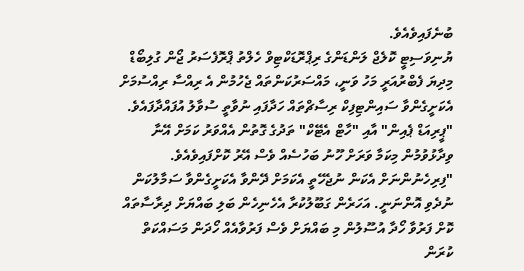ބުނެފައިވެއެވެ.
ޔުނިވަސިޓީ ކޮލެޖް ލަންޑަންގެ ރިޕްރޮޑަކްޓިވް ހެލްތު ޕްރޮފެސަރު ޖޯން ގުލިބޯޑް މިދިޔަ ފެބްރުއަރީ މަހު ވަނީ، މައްސަރުކަންތައް ޖެހުމުން އެ ރިއްސާ ރިއްސުމަށް އެކަށީގެންވާ ސައިންޓިފިކް ރިސާޗްތައް ހަދާފައި ނުވާތީ ސުވާލު އުފައްދާފައެވެ. "ޕީރިއަޑް ޕެއިން" އާއި "ހާޓް އެޓޭކް" ތަދުގެ ގޮތުން އެއްވަރު ކަމަށް އޭނާ ވިދާޅުވުމުން މިކަމާ ވަރަށް ހޫނު ބަހުސެއް ވެސް އޭރު ކޮށްފައިވެއެވެ.
"ފިރިހެނުންނަށް އެކަން ނުޖެހޭތީ އެކަމަށް ދޭންވާ އެކަށީގެންވާ ސަމާލުކަން ނުދެވި އޮންނަނީ. އަހަރެން ގަބޫލުކުރާ އެހެނިހެން ބަލި ބައްޔަށް ދިރާސާތައް ކޮށް ފަރުވާ ހޯދާ އުސޫލުން މި ބައްޔަށް ވެސް ފަރުވާއެއް ހޯދަން މަސައްކަތް ކުރަން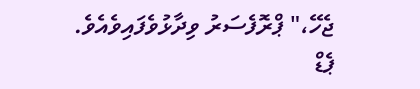ޖެހޭ،" ޕްރޮފެސަރު ވިދާޅުވެފައިވެއެވެ.
ޕެޑް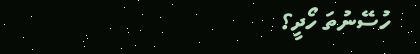ހުސޭނުތަ ހޯދީ؟